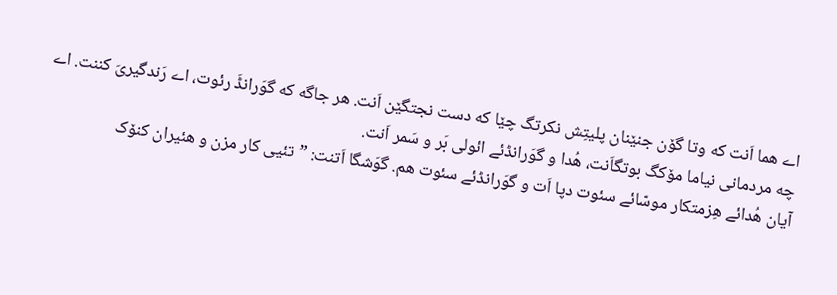اے هما اَنت که وتا گۆن جنێنان پلیتِش نکرتگ چێا که دست نجتگێن اَنت. هر جاگه که گوَرانڈَ رئوت، اے رَندگیریَ کننت. اے چه مردمانی نیاما مۆکگ بوتگاَنت، هُدا و گوَرانڈئے ائولی بَر و سَمر اَنت.
آیان هُدائے هِزمتکار موسّائے سئوت دپا اَت و گوَرانڈئے سئوت هم. گوَشگا اَتنت: ”تئیی کار مزن و هئیران کنۆک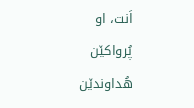اَنت، او پُرواکێن هُداوندێن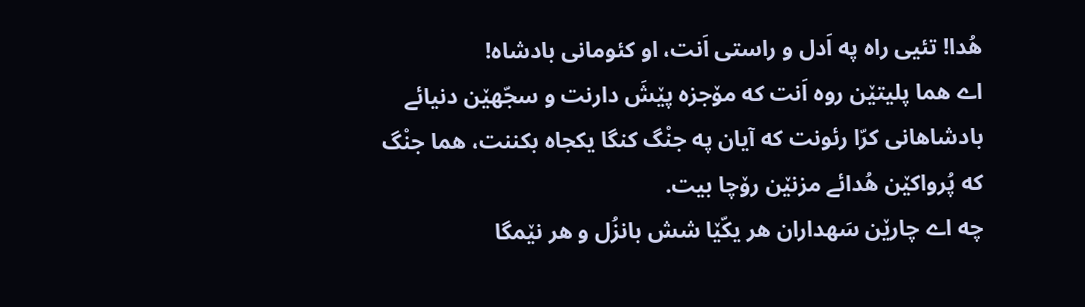هُدا! تئیی راه په اَدل و راستی اَنت، او کئومانی بادشاه!
اے هما پلیتێن روه اَنت که مۆجزه پێشَ دارنت و سجّهێن دنیائے بادشاهانی کرّا رئونت که آیان په جنْگ کنگا یکجاه بکننت، هما جنْگ که پُرواکێن هُدائے مزنێن رۆچا بیت.
چه اے چارێن سَهداران هر یکّێا شش بانزُل و هر نێمگا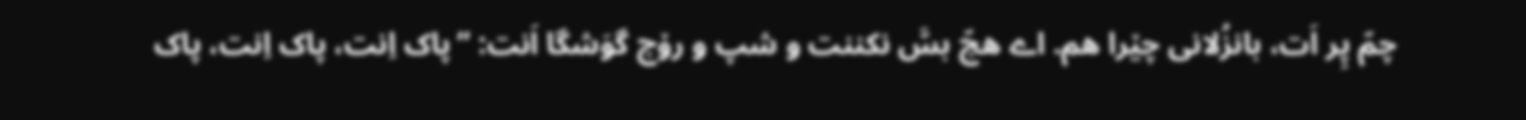چمّ پِر اَت، بانزُلانی چێرا هم. اے هچّ بسَّ نکننت و شپ و رۆچ گوَشگا اَنت: ”پاک اِنت، پاک اِنت، پاک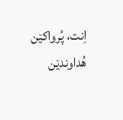اِنت، پُرواکێن هُداوندێن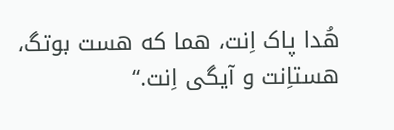هُدا پاک اِنت، هما که هست بوتگ، هستاِنت و آیگی اِنت.“